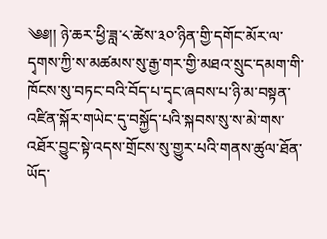༄༅།། ཉེ་ཆར་ཕྱི་ཟླ་༨་ཚེས་༣༠་ཉིན་གྱི་དགོང་མོར་ལ་དྭགས་ཀྱི་ས་མཚམས་སུ་རྒྱ་གར་གྱི་མཐའ་སྲུང་དམག་གི་ཁོངས་སུ་བཏང་བའི་བོད་པ་དྭང་ཞབས་པ་ཉི་མ་བསྟན་འཛིན་སྐོར་གཡེང་དུ་བསྐྱོད་པའི་སྐབས་སུ་ས་མེ་གས་འཐོར་བྱུང་སྟེ་འདས་གྲོངས་སུ་གྱུར་པའི་གནས་ཚུལ་ཐོན་ཡོད་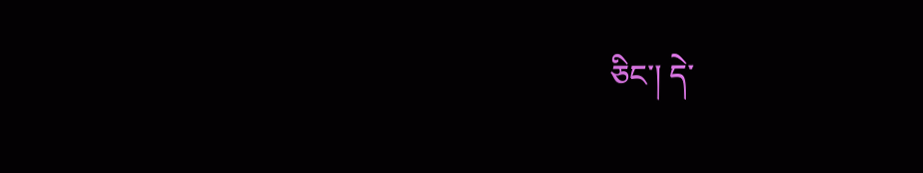ཅིང་། དེ་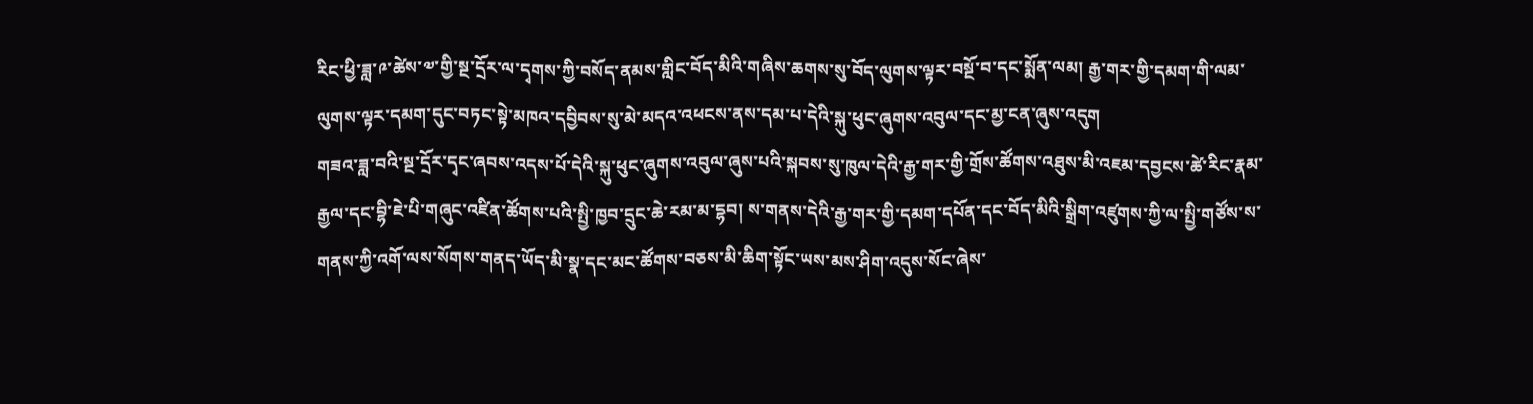རིང་ཕྱི་ཟླ་༩་ཚེས་༧་གྱི་སྔ་དྲོར་ལ་དྭགས་ཀྱི་བསོད་ནམས་གླིང་བོད་མིའི་གཞིས་ཆགས་སུ་བོད་ལུགས་ལྟར་བསྔོ་བ་དང་སྨོན་ལམ། རྒྱ་གར་གྱི་དམག་གི་ལམ་ལུགས་ལྟར་དམག་དུང་བཏང་སྟེ་མཁའ་དབྱིབས་སུ་མེ་མདའ་འཕངས་ནས་དམ་པ་དེའི་སྐུ་ཕུང་ཞུགས་འབུལ་དང་མྱ་ངན་ཞུས་འདུག
གཟའ་ཟླ་བའི་སྔ་དྲོར་དྭང་ཞབས་འདས་པོ་དེའི་སྐུ་ཕུང་ཞུགས་འབུལ་ཞུས་པའི་སྐབས་སུ་ཁུལ་དེའི་རྒྱ་གར་གྱི་གྲོས་ཚོགས་འཐུས་མི་འཇམ་དབྱངས་ཚེ་རིང་རྣམ་རྒྱལ་དང་བྷི་ཇེ་པི་གཞུང་འཛིན་ཚོགས་པའི་སྤྱི་ཁྱབ་དྲུང་ཆེ་རམ་མ་དྷབ། ས་གནས་དེའི་རྒྱ་གར་གྱི་དམག་དཔོན་དང་བོད་མིའི་སྒྲིག་འཛུགས་ཀྱི་ལ་སྤྱི་གཙོས་ས་གནས་ཀྱི་འགོ་ལས་སོགས་གནད་ཡོད་མི་སྣ་དང་མང་ཚོགས་བཅས་མི་ཆིག་སྟོང་ཡས་མས་ཤིག་འདུས་སོང་ཞེས་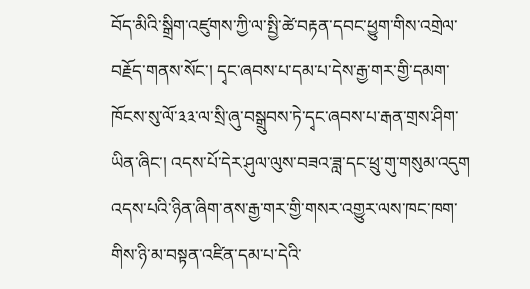བོད་མིའི་སྒྲིག་འཛུགས་ཀྱི་ལ་སྤྱི་ཚེ་བརྟན་དབང་ཕྱུག་གིས་འགྲེལ་བརྗོད་གནས་སོང་། དྭང་ཞབས་པ་དམ་པ་དེས་རྒྱ་གར་གྱི་དམག་ཁོངས་སུ་ལོ་༣༣་ལ་སྲི་ཞུ་བསྒྲུབས་ཏེ་དྭང་ཞབས་པ་རྒན་གྲས་ཤིག་ཡིན་ཞིང་། འདས་པོ་དེར་ཤུལ་ལུས་བཟའ་ཟླ་དང་ཕྲུ་གུ་གསུམ་འདུག
འདས་པའི་ཉིན་ཞིག་ནས་རྒྱ་གར་གྱི་གསར་འགྱུར་ལས་ཁང་ཁག་གིས་ཉི་མ་བསྟན་འཛིན་དམ་པ་དེའི་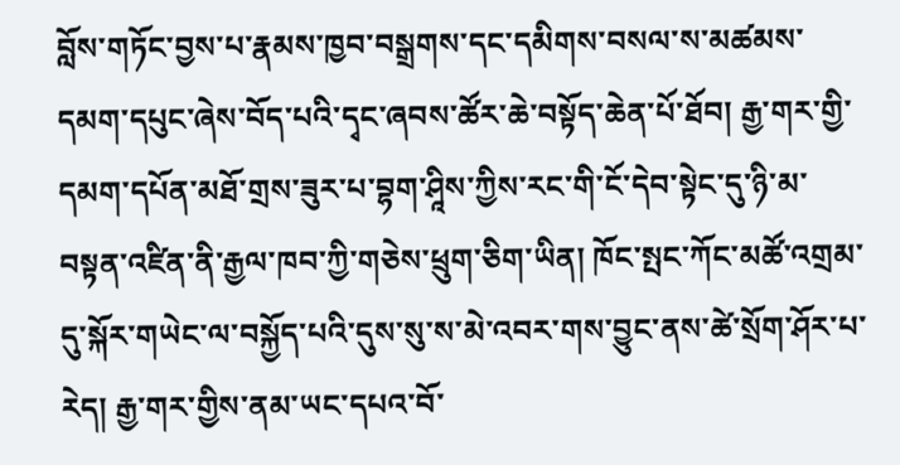བློས་གཏོང་བྱས་པ་རྣམས་ཁྱབ་བསྒྲགས་དང་དམིགས་བསལ་ས་མཚམས་དམག་དཔུང་ཞེས་བོད་པའི་དྭང་ཞབས་ཚོར་ཆེ་བསྟོད་ཆེན་པོ་ཐོབ། རྒྱ་གར་གྱི་དམག་དཔོན་མཐོ་གྲས་ཟུར་པ་བྷག་ཤཱིས་ཀྱིས་རང་གི་ངོ་དེབ་སྟེང་དུ་ཉི་མ་བསྟན་འཛིན་ནི་རྒྱལ་ཁབ་ཀྱི་གཅེས་ཕྲུག་ཅིག་ཡིན། ཁོང་སྤང་ཀོང་མཚོ་འགྲམ་དུ་སྐོར་གཡེང་ལ་བསྐྱོད་པའི་དུས་སུ་ས་མེ་འབར་གས་བྱུང་ནས་ཚེ་སྲོག་ཤོར་པ་རེད། རྒྱ་གར་གྱིས་ནམ་ཡང་དཔའ་བོ་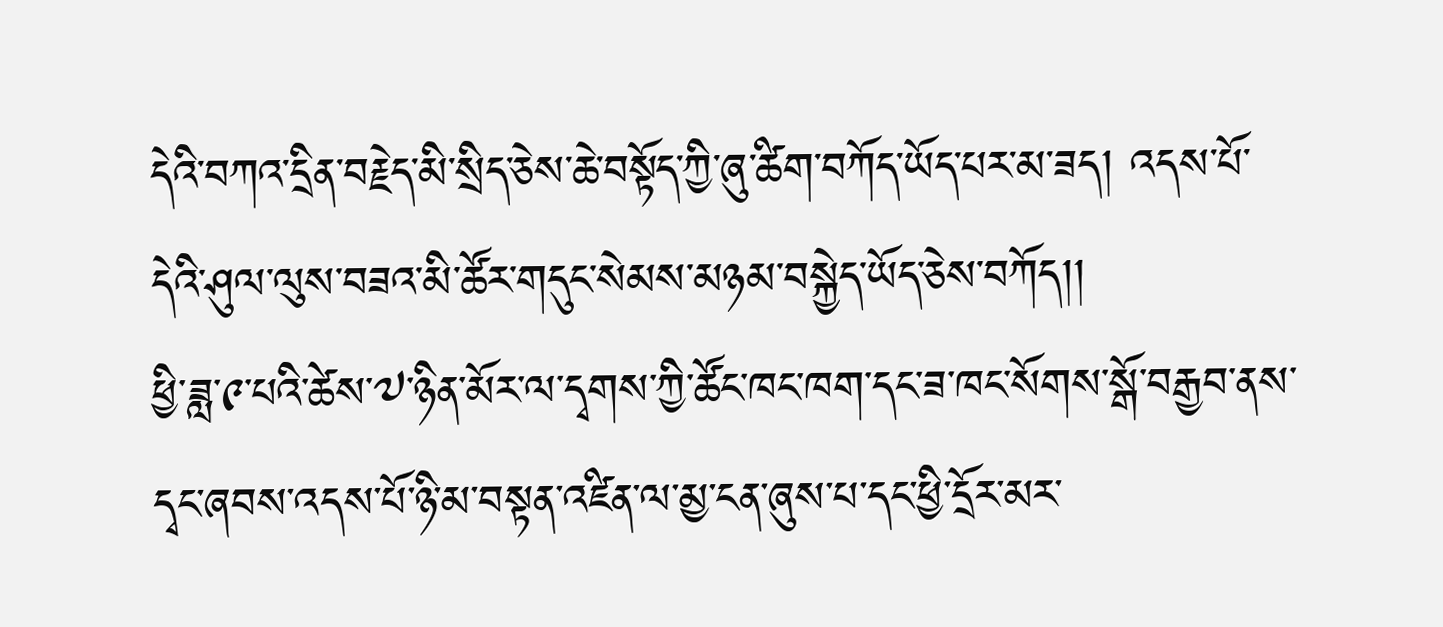དེའི་བཀའ་དྲིན་བརྗེད་མི་སྲིད་ཅེས་ཆེ་བསྟོད་ཀྱི་ཞུ་ཚིག་བཀོད་ཡོད་པར་མ་ཟད། འདས་པོ་དེའི་ཤུལ་ལུས་བཟའ་མི་ཚོར་གདུང་སེམས་མཉམ་བསྐྱེད་ཡོད་ཅེས་བཀོད།།
ཕྱི་ཟླ་༩་པའི་ཚེས་༧་ཉིན་མོར་ལ་དྭགས་ཀྱི་ཚོང་ཁང་ཁག་དང་ཟ་ཁང་སོགས་སྒོ་བརྒྱབ་ནས་དྭང་ཞབས་འདས་པོ་ཉི་མ་བསྟན་འཛིན་ལ་མྱ་ངན་ཞུས་པ་དང་ཕྱི་དྲོར་མར་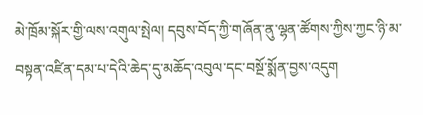མེ་ཁྲོམ་སྐོར་གྱི་ལས་འགུལ་སྤེལ། དབུས་བོད་ཀྱི་གཞོན་ནུ་ལྷན་ཚོགས་ཀྱིས་ཀྱང་ཉི་མ་བསྟན་འཛིན་དམ་པ་དེའི་ཆེད་དུ་མཆོད་འབུལ་དང་བསྔོ་སྨོན་བྱས་འདུག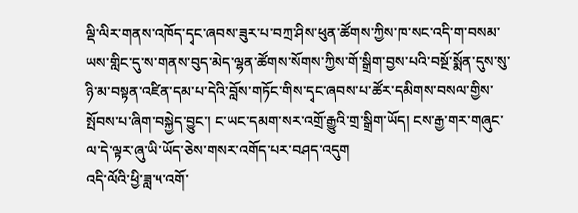ལྡི་ལིར་གནས་འཁོད་དྭང་ཞབས་ཟུར་པ་བཀྲ་ཤིས་ཕུན་ཚོགས་ཀྱིས་ཁ་སང་འདི་ག་བསམ་ཡས་གླིང་དུ་ས་གནས་བུད་མེད་ལྷན་ཚོགས་སོགས་ཀྱིས་གོ་སྒྲིག་བྱས་པའི་བསྔོ་སྨོན་དུས་སུ་ཉི་མ་བསྟན་འཛིན་དམ་པ་དེའི་བློས་གཏོང་གིས་དྭང་ཞབས་པ་ཚོར་དམིགས་བསལ་གྱིས་སྤོབས་པ་ཞིག་བསྐྱེད་བྱུང་། ང་ཡང་དམག་སར་འགྲོ་རྒྱུའི་གྲ་སྒྲིག་ཡོད། ངས་རྒྱ་གར་གཞུང་ལ་དེ་ལྟར་ཞུ་ཡི་ཡོད་ཅེས་གསར་འགོད་པར་བཤད་འདུག
འདི་ལོའི་ཕྱི་ཟླ་༥་འགོ་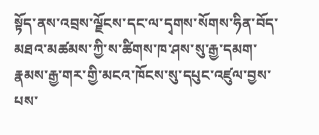སྟོད་ནས་འབྲས་ལྗོངས་དང་ལ་དྭགས་སོགས་ཧིན་བོད་མཐའ་མཚམས་ཀྱི་ས་ཚིགས་ཁ་ཤས་སུ་རྒྱ་དམག་རྣམས་རྒྱ་གར་གྱི་མངའ་ཁོངས་སུ་དཔུང་འཛུལ་བྱས་པས་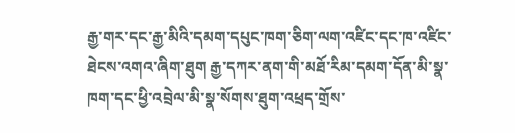རྒྱ་གར་དང་རྒྱ་མིའི་དམག་དཔུང་ཁག་ཅིག་ལག་འཛིང་དང་ཁ་འཛིང་ཐེངས་འགའ་ཞིག་ཐུག རྒྱ་དཀར་ནག་གི་མཐོ་རིམ་དམག་དོན་མི་སྣ་ཁག་དང་ཕྱི་འབྲེལ་མི་སྣ་སོགས་ཐུག་འཕྲད་གྲོས་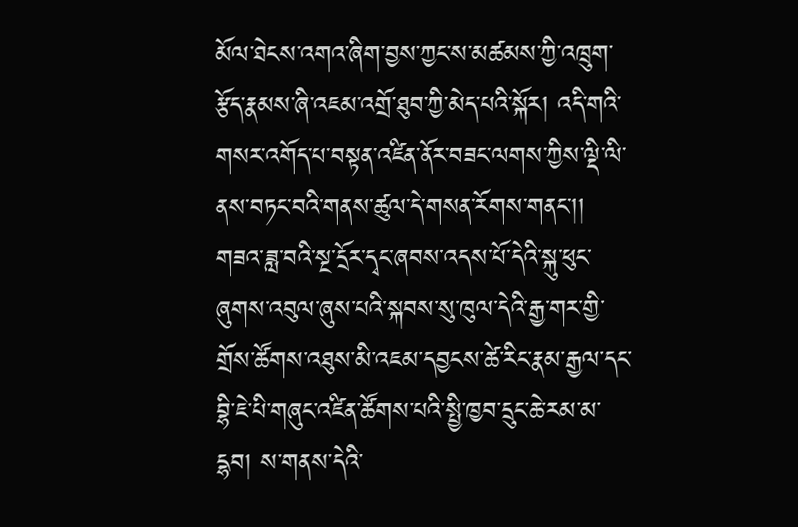མོལ་ཐེངས་འགའ་ཞིག་བྱས་ཀྱང་ས་མཚམས་ཀྱི་འཁྲུག་རྩོད་རྣམས་ཞི་འཇམ་འགྲོ་ཐུབ་ཀྱི་མེད་པའི་སྐོར། འདི་གའི་གསར་འགོད་པ་བསྟན་འཛིན་ནོར་བཟང་ལགས་ཀྱིས་ལྡི་ལི་ནས་བཏང་བའི་གནས་ཚུལ་དེ་གསན་རོགས་གནང་།།
གཟའ་ཟླ་བའི་སྔ་དྲོར་དྭང་ཞབས་འདས་པོ་དེའི་སྐུ་ཕུང་ཞུགས་འབུལ་ཞུས་པའི་སྐབས་སུ་ཁུལ་དེའི་རྒྱ་གར་གྱི་གྲོས་ཚོགས་འཐུས་མི་འཇམ་དབྱངས་ཚེ་རིང་རྣམ་རྒྱལ་དང་བྷི་ཇེ་པི་གཞུང་འཛིན་ཚོགས་པའི་སྤྱི་ཁྱབ་དྲུང་ཆེ་རམ་མ་དྷབ། ས་གནས་དེའི་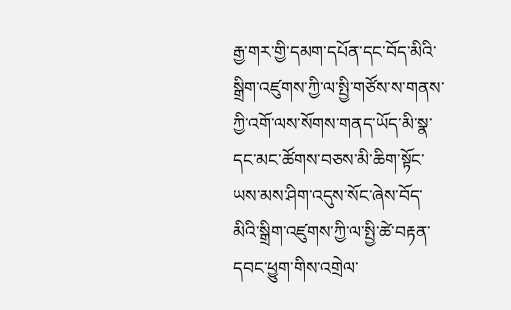རྒྱ་གར་གྱི་དམག་དཔོན་དང་བོད་མིའི་སྒྲིག་འཛུགས་ཀྱི་ལ་སྤྱི་གཙོས་ས་གནས་ཀྱི་འགོ་ལས་སོགས་གནད་ཡོད་མི་སྣ་དང་མང་ཚོགས་བཅས་མི་ཆིག་སྟོང་ཡས་མས་ཤིག་འདུས་སོང་ཞེས་བོད་མིའི་སྒྲིག་འཛུགས་ཀྱི་ལ་སྤྱི་ཚེ་བརྟན་དབང་ཕྱུག་གིས་འགྲེལ་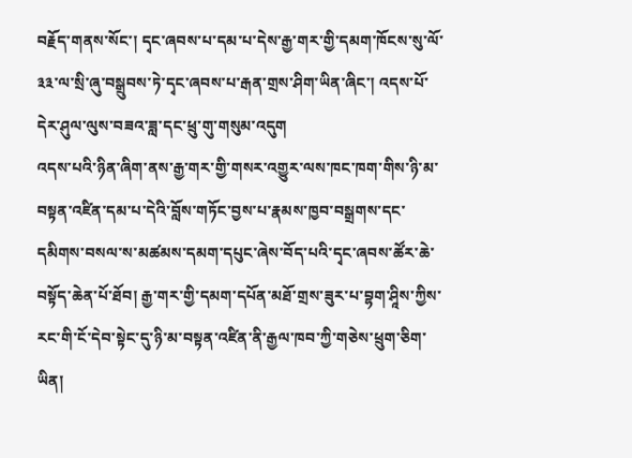བརྗོད་གནས་སོང་། དྭང་ཞབས་པ་དམ་པ་དེས་རྒྱ་གར་གྱི་དམག་ཁོངས་སུ་ལོ་༣༣་ལ་སྲི་ཞུ་བསྒྲུབས་ཏེ་དྭང་ཞབས་པ་རྒན་གྲས་ཤིག་ཡིན་ཞིང་། འདས་པོ་དེར་ཤུལ་ལུས་བཟའ་ཟླ་དང་ཕྲུ་གུ་གསུམ་འདུག
འདས་པའི་ཉིན་ཞིག་ནས་རྒྱ་གར་གྱི་གསར་འགྱུར་ལས་ཁང་ཁག་གིས་ཉི་མ་བསྟན་འཛིན་དམ་པ་དེའི་བློས་གཏོང་བྱས་པ་རྣམས་ཁྱབ་བསྒྲགས་དང་དམིགས་བསལ་ས་མཚམས་དམག་དཔུང་ཞེས་བོད་པའི་དྭང་ཞབས་ཚོར་ཆེ་བསྟོད་ཆེན་པོ་ཐོབ། རྒྱ་གར་གྱི་དམག་དཔོན་མཐོ་གྲས་ཟུར་པ་བྷག་ཤཱིས་ཀྱིས་རང་གི་ངོ་དེབ་སྟེང་དུ་ཉི་མ་བསྟན་འཛིན་ནི་རྒྱལ་ཁབ་ཀྱི་གཅེས་ཕྲུག་ཅིག་ཡིན།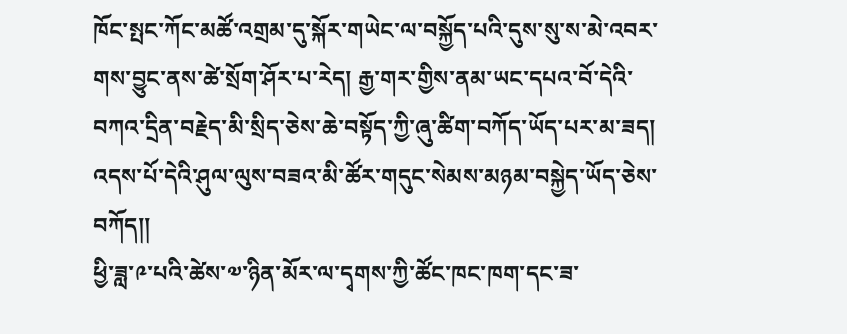ཁོང་སྤང་ཀོང་མཚོ་འགྲམ་དུ་སྐོར་གཡེང་ལ་བསྐྱོད་པའི་དུས་སུ་ས་མེ་འབར་གས་བྱུང་ནས་ཚེ་སྲོག་ཤོར་པ་རེད། རྒྱ་གར་གྱིས་ནམ་ཡང་དཔའ་བོ་དེའི་བཀའ་དྲིན་བརྗེད་མི་སྲིད་ཅེས་ཆེ་བསྟོད་ཀྱི་ཞུ་ཚིག་བཀོད་ཡོད་པར་མ་ཟད། འདས་པོ་དེའི་ཤུལ་ལུས་བཟའ་མི་ཚོར་གདུང་སེམས་མཉམ་བསྐྱེད་ཡོད་ཅེས་བཀོད།།
ཕྱི་ཟླ་༩་པའི་ཚེས་༧་ཉིན་མོར་ལ་དྭགས་ཀྱི་ཚོང་ཁང་ཁག་དང་ཟ་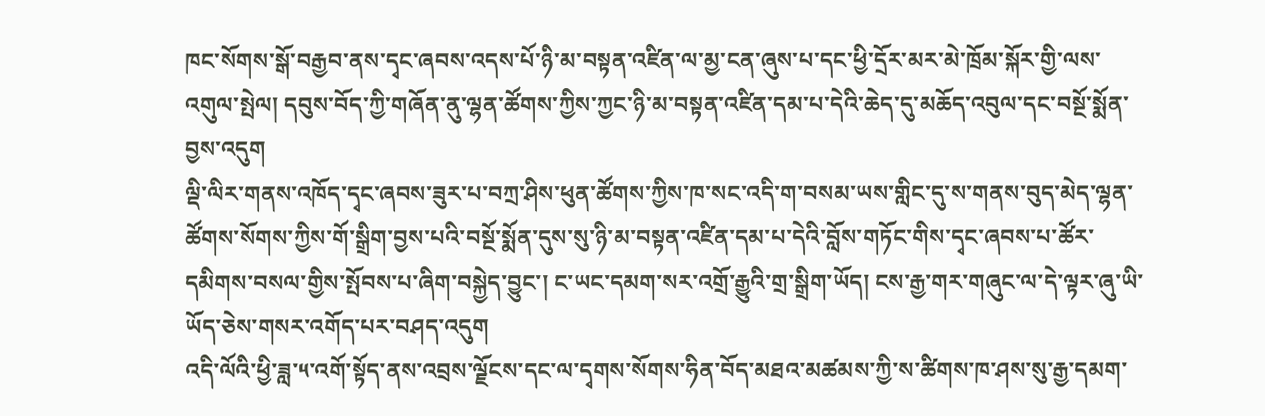ཁང་སོགས་སྒོ་བརྒྱབ་ནས་དྭང་ཞབས་འདས་པོ་ཉི་མ་བསྟན་འཛིན་ལ་མྱ་ངན་ཞུས་པ་དང་ཕྱི་དྲོར་མར་མེ་ཁྲོམ་སྐོར་གྱི་ལས་འགུལ་སྤེལ། དབུས་བོད་ཀྱི་གཞོན་ནུ་ལྷན་ཚོགས་ཀྱིས་ཀྱང་ཉི་མ་བསྟན་འཛིན་དམ་པ་དེའི་ཆེད་དུ་མཆོད་འབུལ་དང་བསྔོ་སྨོན་བྱས་འདུག
ལྡི་ལིར་གནས་འཁོད་དྭང་ཞབས་ཟུར་པ་བཀྲ་ཤིས་ཕུན་ཚོགས་ཀྱིས་ཁ་སང་འདི་ག་བསམ་ཡས་གླིང་དུ་ས་གནས་བུད་མེད་ལྷན་ཚོགས་སོགས་ཀྱིས་གོ་སྒྲིག་བྱས་པའི་བསྔོ་སྨོན་དུས་སུ་ཉི་མ་བསྟན་འཛིན་དམ་པ་དེའི་བློས་གཏོང་གིས་དྭང་ཞབས་པ་ཚོར་དམིགས་བསལ་གྱིས་སྤོབས་པ་ཞིག་བསྐྱེད་བྱུང་། ང་ཡང་དམག་སར་འགྲོ་རྒྱུའི་གྲ་སྒྲིག་ཡོད། ངས་རྒྱ་གར་གཞུང་ལ་དེ་ལྟར་ཞུ་ཡི་ཡོད་ཅེས་གསར་འགོད་པར་བཤད་འདུག
འདི་ལོའི་ཕྱི་ཟླ་༥་འགོ་སྟོད་ནས་འབྲས་ལྗོངས་དང་ལ་དྭགས་སོགས་ཧིན་བོད་མཐའ་མཚམས་ཀྱི་ས་ཚིགས་ཁ་ཤས་སུ་རྒྱ་དམག་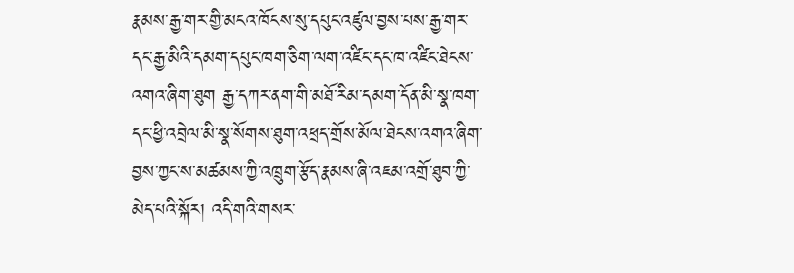རྣམས་རྒྱ་གར་གྱི་མངའ་ཁོངས་སུ་དཔུང་འཛུལ་བྱས་པས་རྒྱ་གར་དང་རྒྱ་མིའི་དམག་དཔུང་ཁག་ཅིག་ལག་འཛིང་དང་ཁ་འཛིང་ཐེངས་འགའ་ཞིག་ཐུག རྒྱ་དཀར་ནག་གི་མཐོ་རིམ་དམག་དོན་མི་སྣ་ཁག་དང་ཕྱི་འབྲེལ་མི་སྣ་སོགས་ཐུག་འཕྲད་གྲོས་མོལ་ཐེངས་འགའ་ཞིག་བྱས་ཀྱང་ས་མཚམས་ཀྱི་འཁྲུག་རྩོད་རྣམས་ཞི་འཇམ་འགྲོ་ཐུབ་ཀྱི་མེད་པའི་སྐོར། འདི་གའི་གསར་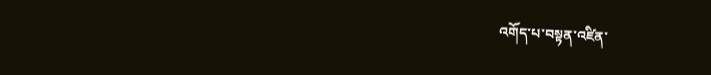འགོད་པ་བསྟན་འཛིན་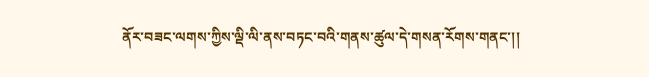ནོར་བཟང་ལགས་ཀྱིས་ལྡི་ལི་ནས་བཏང་བའི་གནས་ཚུལ་དེ་གསན་རོགས་གནང་།།